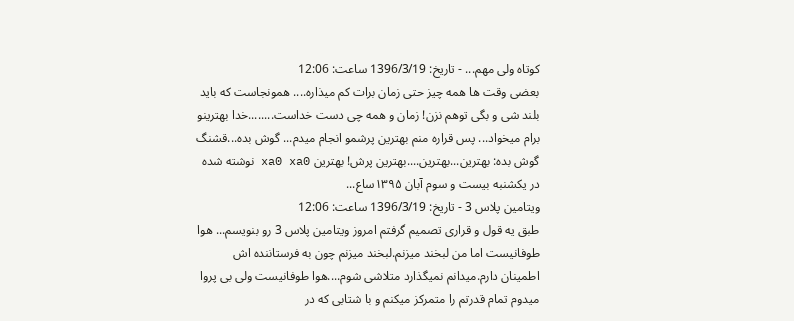کوتاه ولی مهم... - تاریخ: 1396/3/19 ساعت: 12:06
بعضی وقت ها همه چیز حتی زمان برات کم میذاره.... همونجاست که باید بلند شی و بگی توهم نزن! زمان و همه چی دست خداست........خدا بهترینو برام میخواد... پس قراره منم بهترین پرشمو انجام میدم... گوش بده...قشنگ گوش بده: بهترین...بهترین....بهترین پرش! بهترین xa0 xa0 نوشته شده در یکشنبه بیست و سوم آبان ۱۳۹۵ساع...
ویتامین پلاس 3 - تاریخ: 1396/3/19 ساعت: 12:06
طبق یه قول و قراری تصمیم گرفتم امروز ویتامین پلاس 3 رو بنویسم... هوا طوفانیست اما من لبخند میزنم.لبخند میزنم چون به فرستاننده اش اطمینان دارم.میدانم نمیگذارد متلاشی شوم....هوا طوفانیست ولی بی پروا میدوم تمام قدرتم را متمرکز میکنم و با شتابی که در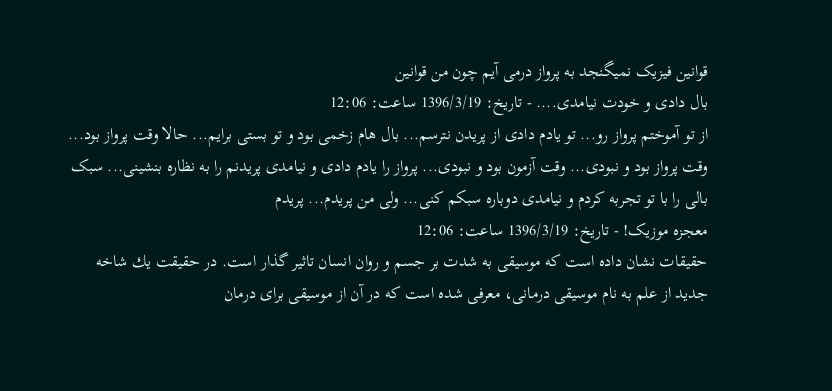قوانین فیزیک نمیگنجد به پرواز درمی آیم چون من قوانین
بال دادی و خودت نیامدی.... - تاریخ: 1396/3/19 ساعت: 12:06
از تو آموختم پرواز رو... تو یادم دادی از پریدن نترسم... بال هام زخمی بود و تو بستی برایم... حالا وقت پرواز بود... وقت پرواز بود و نبودی... وقت آزمون بود و نبودی... پرواز را یادم دادی و نیامدی پریدنم را به نظاره بنشینی... سبک بالی را با تو تجربه کردم و نیامدی دوباره سبکم کنی... ولی من پریدم... پریدم
معجزه موزیک! - تاریخ: 1396/3/19 ساعت: 12:06
حقیقات نشان داده است كه موسیقی به شدت بر جسم و روان انسان تاثیر گذار است. در حقیقت یك شاخه جدید از علم به نام موسیقی درمانی، معرفی شده است كه در آن از موسیقی برای درمان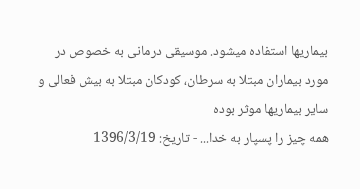بیماریها استفاده میشود. موسیقی درمانی به خصوص در مورد بیماران مبتلا به سرطان، كودكان مبتلا به بیش فعالی و سایر بیماریها موثر بوده
همه چیز را پسپار به خدا... - تاریخ: 1396/3/19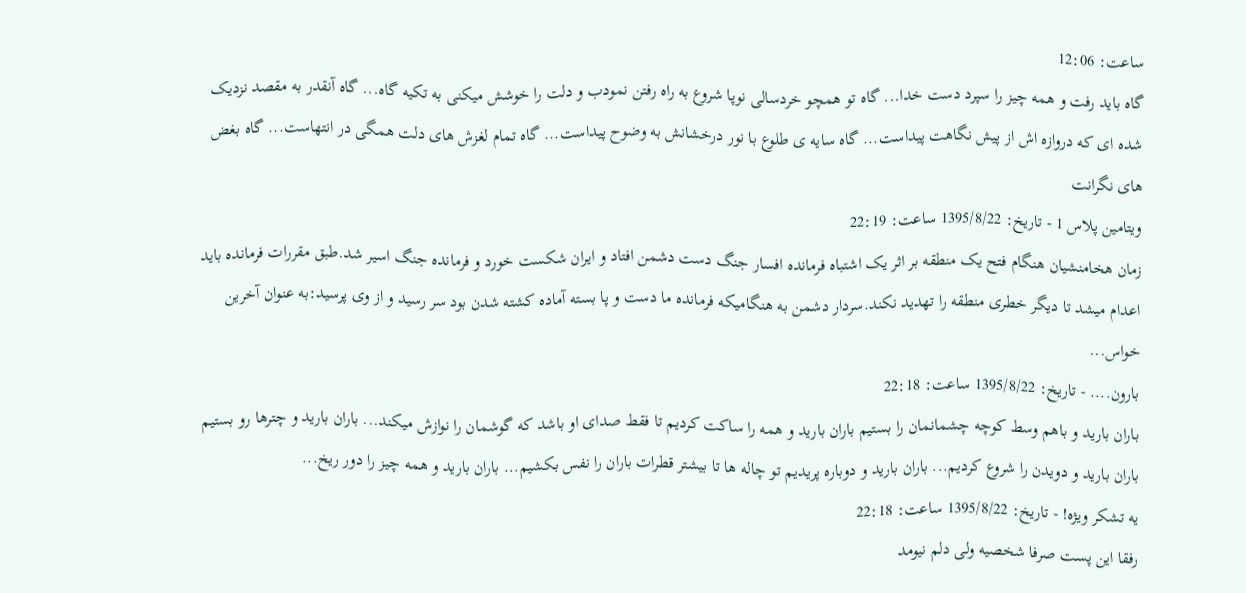ساعت: 12:06
گاه باید رفت و همه چیز را سپرد دست خدا... گاه تو همچو خردسالی نوپا شروع به راه رفتن نمودب و دلت را خوشش میکنی به تکیه گاه... گاه آنقدر به مقصد نزدیک شده ای که دروازه اش از پیش نگاهت پیداست... گاه سایه ی طلوع با نور درخشانش به وضوح پیداست... گاه تمام لغزش های دلت همگی در انتهاست... گاه بغض های نگرانت
ویتامین پلاس 1 - تاریخ: 1395/8/22 ساعت: 22:19
زمان هخامنشیان هنگام فتح یک منطقه بر اثر یک اشتباه فرمانده افسار جنگ دست دشمن افتاد و ایران شکست خورد و فرمانده جنگ اسیر شد.طبق مقررات فرمانده باید اعدام میشد تا دیگر خطری منطقه را تهدید نکند.سردار دشمن به هنگامیکه فرمانده ما دست و پا بسته آماده کشته شدن بود سر رسید و از وی پرسید:به عنوان آخرین خواس...
بارون.... - تاریخ: 1395/8/22 ساعت: 22:18
باران بارید و باهم وسط کوچه چشمانمان را بستیم باران بارید و همه را ساکت کردیم تا فقط صدای او باشد که گوشمان را نوازش میکند... باران بارید و چترها رو بستیم باران بارید و دویدن را شروع کردیم... باران بارید و دوباره پریدیم تو چاله ها تا بیشتر قطرات باران را نفس بکشیم... باران بارید و همه چیز را دور ریخ...
یه تشکر ویژه! - تاریخ: 1395/8/22 ساعت: 22:18
رفقا این پست صرفا شخصیه ولی دلم نیومد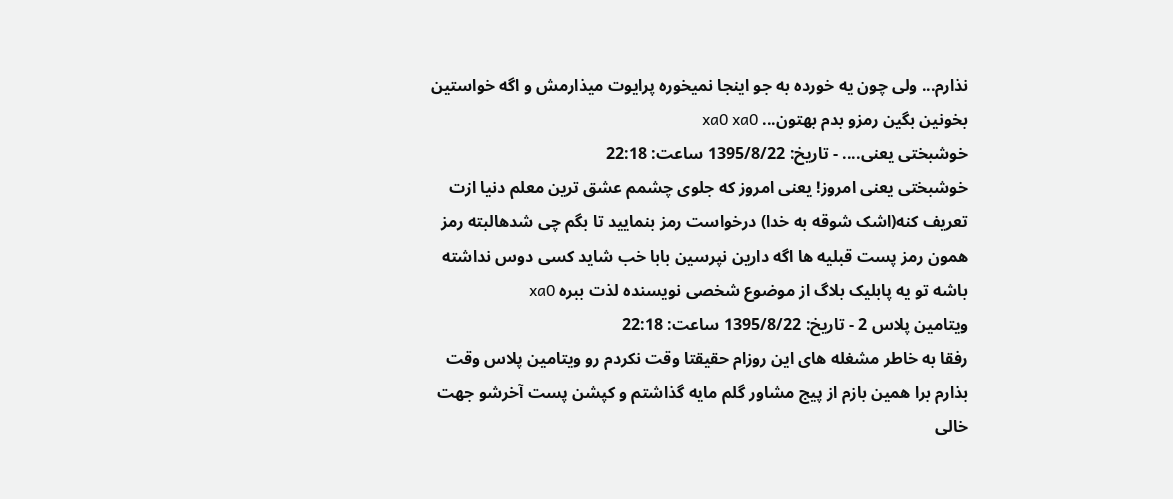نذارم... ولی چون یه خورده به جو اینجا نمیخوره پرایوت میذارمش و اگه خواستین بخونین بگین رمزو بدم بهتون... xa0 xa0
خوشبختی یعنی.... - تاریخ: 1395/8/22 ساعت: 22:18
خوشبختی یعنی امروز! یعنی امروز که جلوی چشمم عشق ترین معلم دنیا ازت تعریف کنه(اشک شوقه به خدا) درخواست رمز بنمایید تا بگم چی شدهالبته رمز همون رمز پست قبلیه ها اگه دارین نپرسین بابا خب شاید کسی دوس نداشته باشه تو یه پابلیک بلاگ از موضوع شخصی نویسنده لذت ببره xa0
ویتامین پلاس 2 - تاریخ: 1395/8/22 ساعت: 22:18
رفقا به خاطر مشغله های این روزام حقیقتا وقت نکردم رو ویتامین پلاس وقت بذارم برا همین بازم از پیج مشاور گلم مایه گذاشتم و کپشن پست آخرشو جهت خالی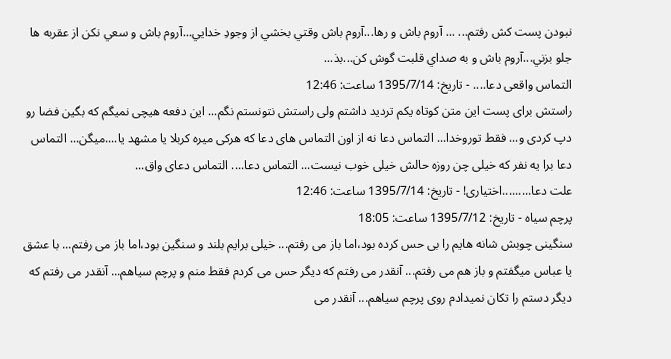نبودن پست کش رفتم... ... آروم باش و رها...آروم باش وقتي بخشي از وجودِ خدايي...آروم باش و سعي نكن از عقربه ها جلو بزني...آروم باش و به صداي قلبت گوش كن...بذ...
التماس واقعی دعا.... - تاریخ: 1395/7/14 ساعت: 12:46
راستش برای پست این متن کوتاه یکم تردید داشتم ولی راستش نتونستم نگم... این دفعه هیچی نمیگم که بگین فضا رو دپ کردی و... فقط توروخدا... التماس دعا نه از اون التماس های دعا که هرکی میره کربلا یا مشهد یا....میگن... التماس دعا برا یه نفر که خیلی چن روزه حالش خیلی خوب نیست... التماس دعا.... التماس دعای واق...
علت دعا.........اختیاری! - تاریخ: 1395/7/14 ساعت: 12:46
پرچم سیاه - تاریخ: 1395/7/12 ساعت: 18:05
سنگینی چوبش شانه هایم را بی حس کرده بود،اما باز می رفتم... خیلی برایم بلند و سنگین بود،اما باز می رفتم... با عشق یا عباس میگفتم و باز هم می رفتم... آنقدر می رفتم که دیگر حس می کردم فقط منم و پرچم سیاهم... آنقدر می رفتم که دیگر دستم را تکان نمیدادم روی پرچم سیاهم... آنقدر می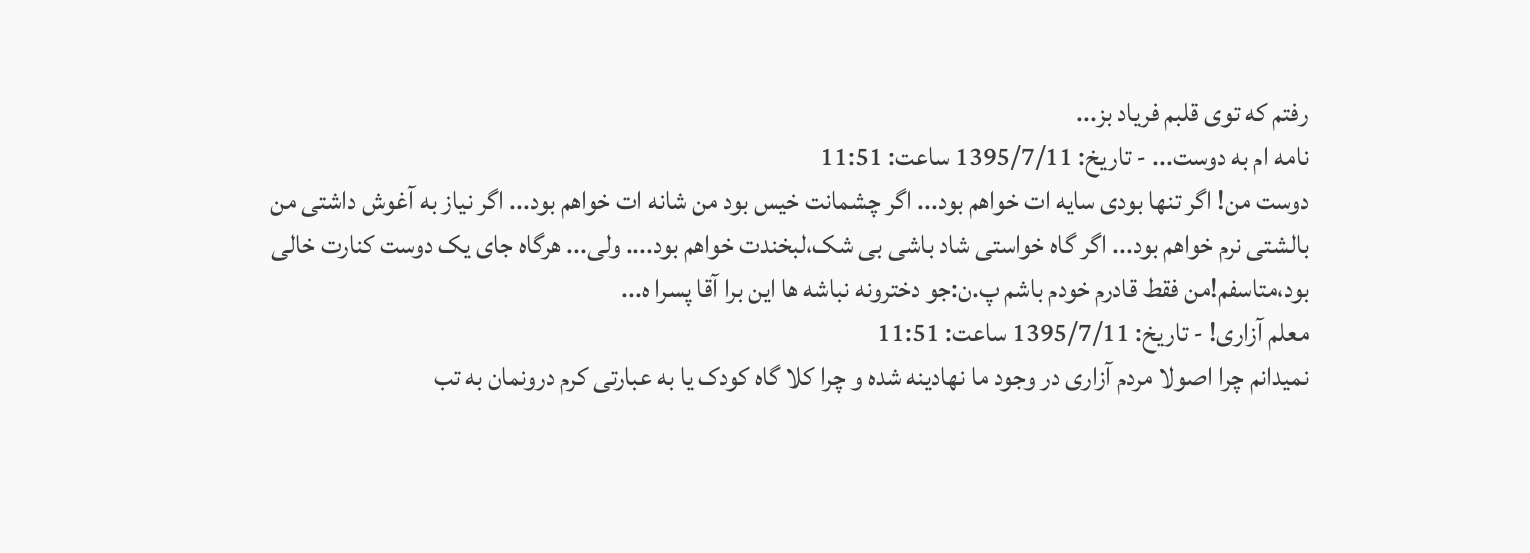رفتم که توی قلبم فریاد بز...
نامه ام به دوست... - تاریخ: 1395/7/11 ساعت: 11:51
دوست من! اگر تنها بودی سایه ات خواهم بود... اگر چشمانت خیس بود من شانه ات خواهم بود... اگر نیاز به آغوش داشتی من بالشتی نرم خواهم بود... اگر گاه خواستی شاد باشی بی شک،لبخندت خواهم بود.... ولی... هرگاه جای یک دوست کنارت خالی بود،متاسفم!من فقط قادرم خودم باشم پ.ن:جو دخترونه نباشه ها این برا آقا پسرا ه...
معلم آزاری! - تاریخ: 1395/7/11 ساعت: 11:51
نمیدانم چرا اصولا مردم آزاری در وجود ما نهادینه شده و چرا کلا گاه کودک یا به عبارتی کرم درونمان به تب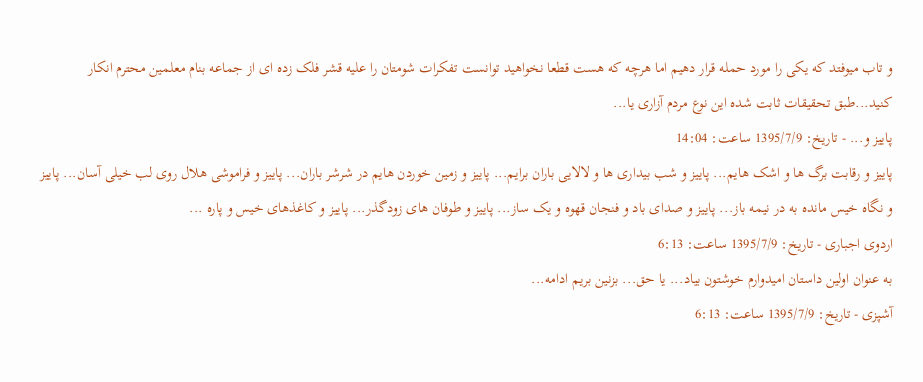و تاب میوفتد که یکی را مورد حمله قرار دهیم اما هرچه که هست قطعا نخواهید توانست تفکرات شومتان را علیه قشر فلک زده ای از جماعه بنام معلمین محترم انکار کنید...طبق تحقیقات ثابت شده این نوع مردم آزاری یا...
پاییز و... - تاریخ: 1395/7/9 ساعت: 14:04
پاییز و رقابت برگ ها و اشک هایم... پاییز و شب بیداری ها و لالایی باران برایم... پاییز و زمین خوردن هایم در شرشر باران... پاییز و فراموشی هلال روی لب خیلی آسان... پاییز و نگاه خیس مانده به در نیمه باز... پاییز و صدای باد و فنجان قهوه و یک ساز... پاییز و طوفان های زودگذر... پاییز و کاغذهای خیس و پاره ...
اردوی اجباری - تاریخ: 1395/7/9 ساعت: 6:13
به عنوان اولین داستان امیدوارم خوشتون بیاد... یا حق... بزنین بریم ادامه...
آشپزی - تاریخ: 1395/7/9 ساعت: 6:13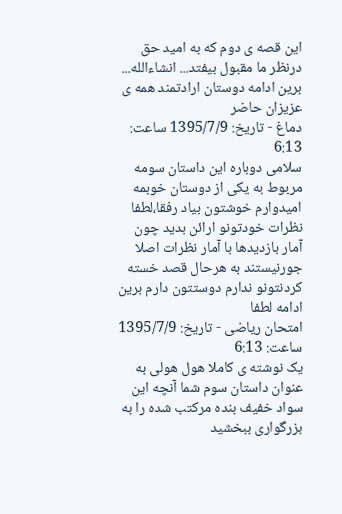این قصه ی دوم که به امید حق درنظر ما مقبول بیفتد... انشاءالله... برین ادامه دوستان ارادتمند همه ی عزیزان حاضر
دماغ - تاریخ: 1395/7/9 ساعت: 6:13
سلامی دوباره این داستان سومه مربوط به یکی از دوستان خوبمه امیدوارم خوشتون بیاد رفقا،لطفا نظرات خودتونو ارائن بدید چون آمار بازدیدها با آمار نظرات اصلا جورنیستند به هرحال قصد خسته کردنتونو ندارم دوستتون دارم برین ادامه لطفا
امتحان ریاضی - تاریخ: 1395/7/9 ساعت: 6:13
یک نوشته ی کاملا هول هولی به عنوان داستان سوم شما آنچه این سواد خفیف بنده مرکتب شده را به بزرگواری ببخشید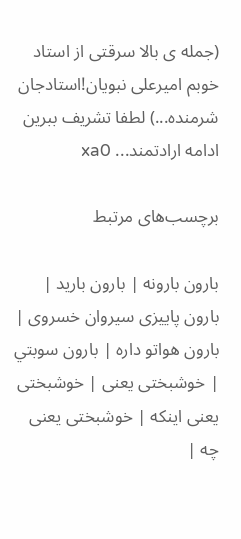(جمله ی بالا سرقتی از استاد خوبم امیرعلی نبویان!استادجان شرمنده...) لطفا تشریف ببرین ادامه ارادتمند... xa0

برچسب‌های مرتبط

بارون بارونه | بارون بارید | بارون پاییزی سیروان خسروی | بارون هواتو داره | بارون سوبتي | خوشبختی یعنی | خوشبختی یعنی اینکه | خوشبختی یعنی چه |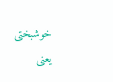خوشبختی یعنی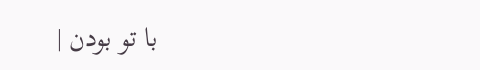با تو بودن |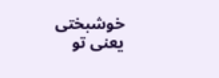خوشبختی یعنی تو